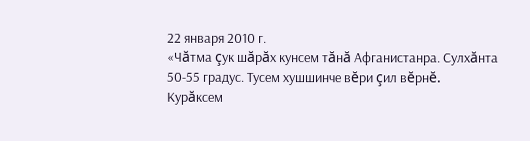22 января 2010 г.
«Чăтма çук шăрăх кунсем тăнă Афганистанра. Сулхăнта 50-55 градус. Тусем хушшинче вĕри çил вĕрнĕ. Курăксем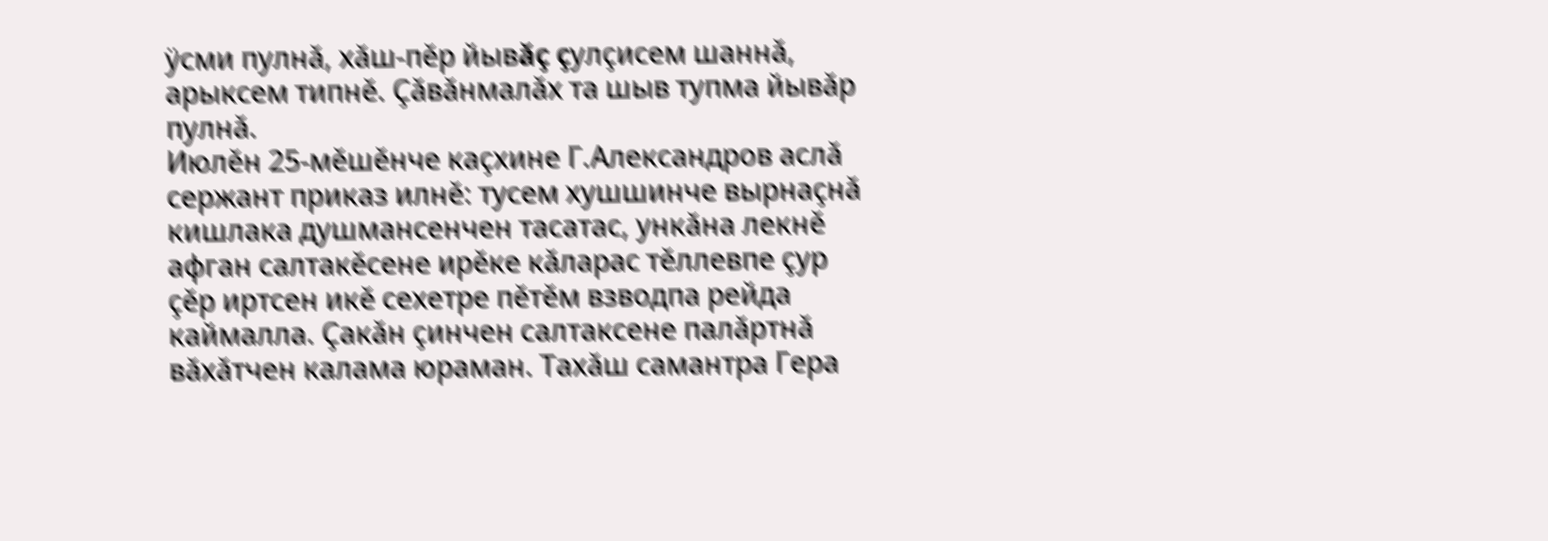ÿсми пулнă, хăш-пĕр йывăç çулçисем шаннă, арыксем типнĕ. Çăвăнмалăх та шыв тупма йывăр пулнă.
Июлĕн 25-мĕшĕнче каçхине Г.Александров аслă сержант приказ илнĕ: тусем хушшинче вырнаçнă кишлака душмансенчен тасатас, ункăна лекнĕ афган салтакĕсене ирĕке кăларас тĕллевпе çур çĕр иртсен икĕ сехетре пĕтĕм взводпа рейда каймалла. Çакăн çинчен салтаксене палăртнă вăхăтчен калама юраман. Тахăш самантра Гера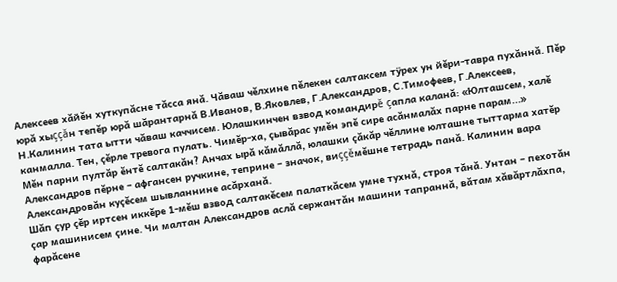Алексеев хăйĕн хуткупăсне тăсса янă. Чăваш чĕлхине пĕлекен салтаксем тÿрех ун йĕри-тавра пухăннă. Пĕр юрă хыççăн тепĕр юрă шăрантарнă В.Иванов, В.Яковлев, Г.Александров, С.Тимофеев, Г.Алексеев, Н.Калинин тата ытти чăваш каччисем. Юлашкинчен взвод командирĕ çапла каланă: «Юлташсем, халĕ канмалла. Тен, çĕрле тревога пулать. Чимĕр-ха, çывăрас умĕн эпĕ сире асăнмалăх парне парам...»
Мĕн парни пултăр ĕнтĕ салтакăн? Анчах ырă кăмăллă, юлашки çăкăр чĕллине юлташне тыттарма хатĕр Александров пĕрне – афгансен ручкине, теприне – значок, виççĕмĕшне тетрадь панă. Калинин вара Александровăн куçĕсем шывланнине асăрханă.
Шăп çур çĕр иртсен иккĕре 1-мĕш взвод салтакĕсем палаткăсем умне тухнă, строя тăнă. Унтан – пехотăн çар машинисем çине. Чи малтан Александров аслă сержантăн машини тапраннă, вăтам хăвăртлăхпа, фарăсене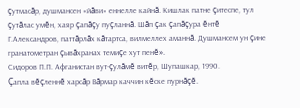çутмасăр, душмансен «йăви» еннелле кайнă. Кишлак патне çитеспе, тул çутăлас умĕн, хаяр çапăçу пуçланнă. Шăп çак çапăçура ĕнтĕ Г.Александров, паттăрлăх кăтартса, вилмеллех аманнă. Душмансем ун çине гранатометран çывăхранах темиçе хут пенĕ».
Сидоров П.П. Афганистан вут-çулăмĕ витĕр, Шупашкар, 1990.
Çапла вĕçленнĕ харсăр Вăрмар каччин кĕске пурнăçĕ.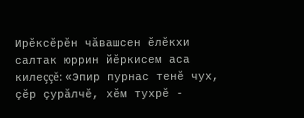Ирĕксĕрĕн чăвашсен ĕлĕкхи салтак юррин йĕркисем аса килеççĕ: «Эпир пурнас тенĕ чух, çĕр çурăлчĕ, хĕм тухрĕ -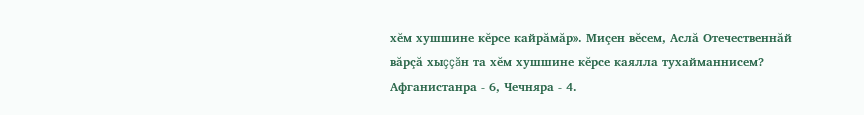хĕм хушшине кĕрсе кайрăмăр». Миçен вĕсем, Аслă Отечественнăй вăрçă хыççăн та хĕм хушшине кĕрсе каялла тухайманнисем? Афганистанра - 6, Чечняра - 4.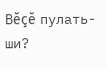Вĕçĕ пулать-ши?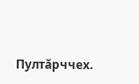Пултăрччех.